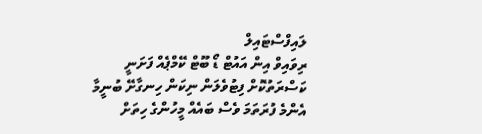ލައިފްސްޓައިލް
ރިވައިވް އިން އައުޓް ޑޯ ބޫޓް ކޭމްޕެއް ފަށަނީ
ކަސްރަތުކޮށް ފިޓުވެލަން ނިކަން ހިނގާށޭ ބުނީމާ އެންމެ ފުރަތަމަ ވެސް ބައެއް މީހުންގެ ހިތަށް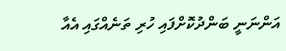އަންނަނީ ބަންދުކޮށްފައި ހުރި ތަނެއްގައި އެއާ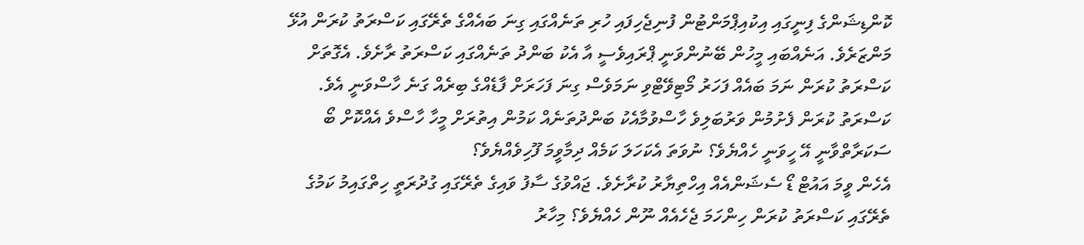ކޮންޑިޝަންގެ ފިނީގައި އިކުއިޕްމަންޓުން ފުނިޖެހިފައި ހުރި ތަނެއްގައި ގިނަ ބައެއްގެ ތެރޭގައި ކަސްރަތު ކުރަން އުޅޭ މަންޒަރެވެ. އަނެއްބައި މީހުން ބޭނުންވަނީ ޕްރައިވެސީ އާ އެކު ބަންދު ތަނެއްގައި ކަސްރަތު ރާށެވެ. އެގޮތަށް ކަސްރަތު ކުރަން ނަމަ ބައެއް ފަހަރު މޯޓިވޭޓްވި ނަމަވެސް ގިނަ ފަހަރަށް ފާޑެއްގެ ބިރެއް ގަނެ ހާސްވަނީ އެވެ. ކަސްރަތު ކުރަން ފެށުމުން ވަރުބަލިވެ ހާސްވުމާއެކު ބަންދުތަނެއް ކަމުން އިތުރަށް މީހާ ހާސްވެ އެއްކޮށް ބޯ ސަކަރާތްވާނީ އޭ ހީވަނީ ހެއްޔެވެ؟ ނުވަތަ އެކަހަލަ ކަމެއް ދިމާވީމަ ފޫހިވެއްޔެވެ؟
އެހެން ވީމަ އައުޓް ޑޯ ސެޝަންއެއް އިހްތިޔާރު ކުރާށެވެ. ޖައްވުގެ ސާފު ވައިގެ ތެރޭގައި ގުދުރަތީ ހިތްގައިމު ކަމުގެ ތެރޭގައި ކަސްރަތު ކުރަން ހިންހަމަ ޖެހެއެއް ނޫން ހެއްޔެވެ؟ މިހާރު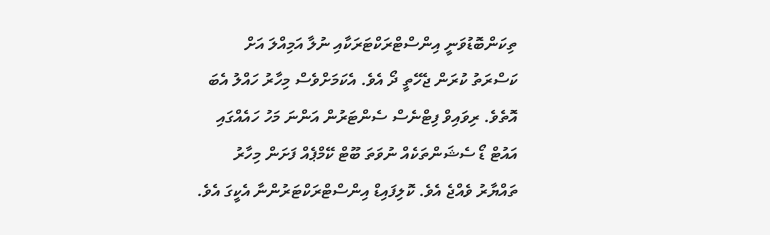ތިކަންބޮޑުވަނީ އިންސްޓްރަކްޓަރަކާއި ނުލާ އަމިއްލަ އަށް ކަސްރަތު ކުރަން ޖެހޭތީ ދޯ އެވެ. އެކަމަށްވެސް މިހާރު ހައްލު އެބަ އޮތެވެ. ރިވައިވް ފިޓްނެސް ސެންޓަރުން އަންނަ މަހު ހައެއްގައި އައުޓް ޑޯ ސެޝަންތަކެއް ނުވަތަ ބޫޓް ކޭމްޕެއް ފަށަން މިހާރު ތައްޔާރު ވެއްޖެ އެވެ. ކޮލިފައިޑް އިންސްޓްރަކްޓަރުންނާ އެކީގަ އެވެ.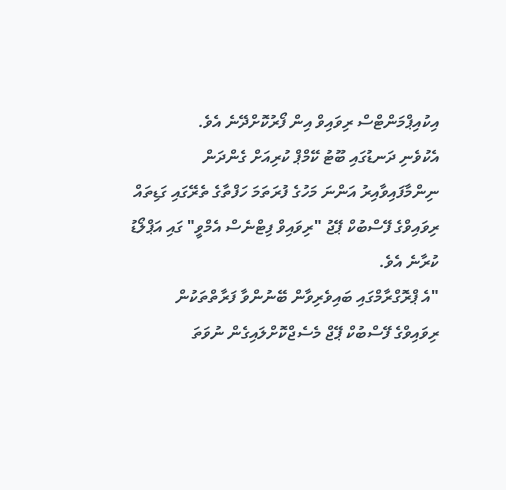އިކުއިޕްމަންޓްސް ރިވައިވް އިން ފޯރުކޮށްދޭނެ އެވެ.
އެކުވެނި ދަނޑުގައި ބޫޓު ކޭމްޕް ކުރިއަށް ގެންދަން ނިންމާފައިވާއިރު އަންނަ މަހުގެ ފުރަތަމަ ހަފްތާގެ ތެރޭގައި ގަޑިތައް ރިވައިވްގެ ފޭސްބުކް ޕޭޖު "ރިވައިވް ފިޓްނެސް އެމްވީ" ގައި އަޕްލޯޑު ކުރާނެ އެވެ.
"އެ ޕްރޮގްރާމްގައި ބައިވެރިވާން ބޭނުންވާ ފަރާތްތަކުން ރިވައިވްގެ ފޭސްބުކް ޕޭޖް މެސެޖްކޮށްލައިގެން ނުވަތަ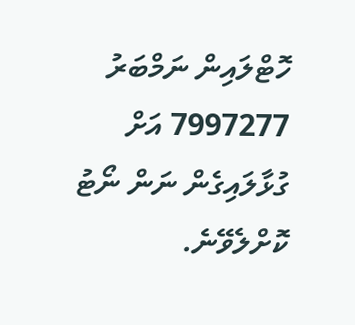ހޮޓްލައިން ނަމްބަރު 7997277 އަށް ގުޅާލައިގެން ނަން ނޯޓު ކޮށްލެވޭނެ.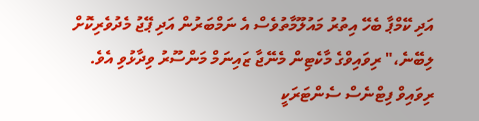އަދި ކޭމްޕާ ބެހޭ އިތުރު މައުލޫމާތުވެސް އެ ނަމްބަރުން އަދި ޕޭޖު މެދުވެރިކޮށް ލިބޭނެ،" ރިވައިވްގެ މާކެޓިން މެނޭޖާ ޒައިނަމް މަންސޫރު ވިދާޅުވި އެވެ.
ރިވައިވް ފިޓްނެސް ސެންޓަރަކީ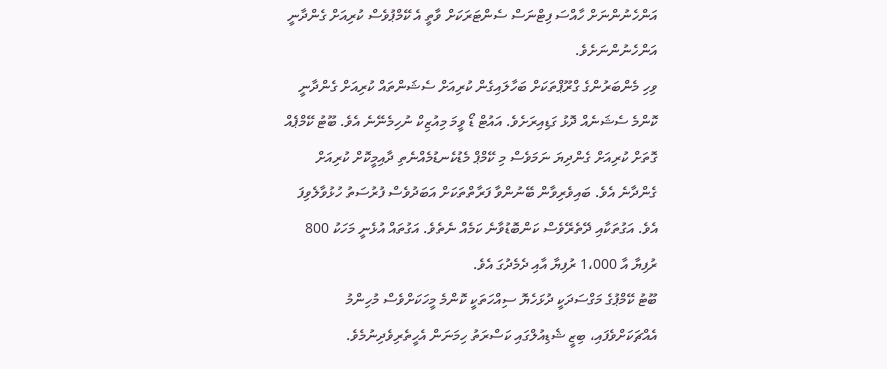އަންހެނުންނަށް ހާއްސަ ފިޓްނަސް ސެންޓަރަކަށް ވާތީ އެ ކޭމްޕުވެސް ކުރިއަށް ގެންދާނީ އަންހެނުންނަށެވެ.
ވިހި މެންބަރުންގެ ގްރޫޕްތަކަށް ބަހާލައިގެން ކުރިއަށް ސެޝަންތައް ކުރިއަށް ގެންދާނީ ކޮންމެ ސެޝަނެއް ދޮޅު ގަޑިއިރަށެވެ. އައުޓް ޑޯ ވީމަ މިއުޒިކް ނުހިމެނޭނެ އެވެ. ބޫޓު ކޭމްޕެއް ގޮތަށް ކުރިއަށް ގެންދިޔަ ނަމަވެސް މި ކޭމްޕް މެޑުކެނޑުމެއްނެތި ދާއިމީކޮށް ކުރިއަށް ގެންދާނެ އެވެ. ބައިވެރިވާން ބޭނުންވާ ފަރާތްތަކަށް އަބަދުވެސް ފުރުސަތު ހުޅުވާލެވިފަ އެވެ. އަގުތަކާއި ދޭތެރޭވެސް ކަންބޮޑުވާނެ ކަމެއް ނެތެވެ. އަގުތައް އުޅެނީ މަހަކު 800 ރުފިޔާ އާ 1،000 ރުފިޔާ އާއި ދެމެދުގަ އެވެ.
ބޫޓު ކޭމްޕުގެ މަގްސަދަކީ ދުޅަހެޔޮ ސިއްހަތަކީ ކޮންމެ މީހަކަށްވެސް މުހިންމު އެއްޗަކަށްވެފައި، ބިޒީ ޝެޑިއުލްގައި ކަސްރަތު ހިމަނަން އެހީތެރިވެދިނުމެވެ.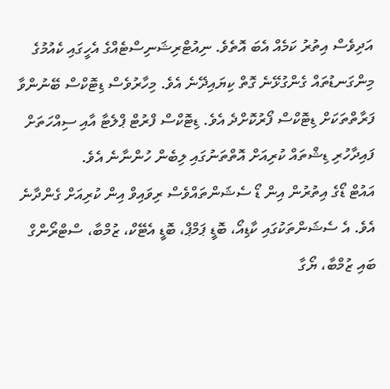އަދިވެސް އިތުރު ކަމެއް އެބަ އޮތެވެ. ނިއުޓްރިޝަނިސްޓެއްގެ އެހީގައި ކެއުމުގެ މިންގަނޑުތައް ގެންގުޅޭނެ ގޮތް ކިޔައިދޭނެ އެވެ. މިހާރުވެސް ޑިޓޮކްސް ބޭނުންވާ ފަރާތްތަކަށް ޑިޓޮކްސް ފޯރުކޮށްދެ އެވެ. ޑިޓޮކްސް ފްރުޓް ޕްލެޓާ އާއި ސިއްހަތަށް ފައިދާހުރި ޑިޝްތައް ކުރިއަށް އޮތްތަނުގައި ލިބެން ހުންނާނެ އެވެ.
އައުޓް ޑޯގެ އިތުރުން އިން ޑޯ ސެޝަންތައްވެސް ރިވައިވް އިން ކުރިއަށް ގެންދާނެ އެވެ. އެ ސެޝަންތަކުގައި ކާޑިއޯ، ބޮޑީ ޕަމްޕް، ބޮޑީ އެޓޭކް، ޒުމްބާ، ސްޓްރޯންގް ބައި ޒުމްބާ، ޔޯގާ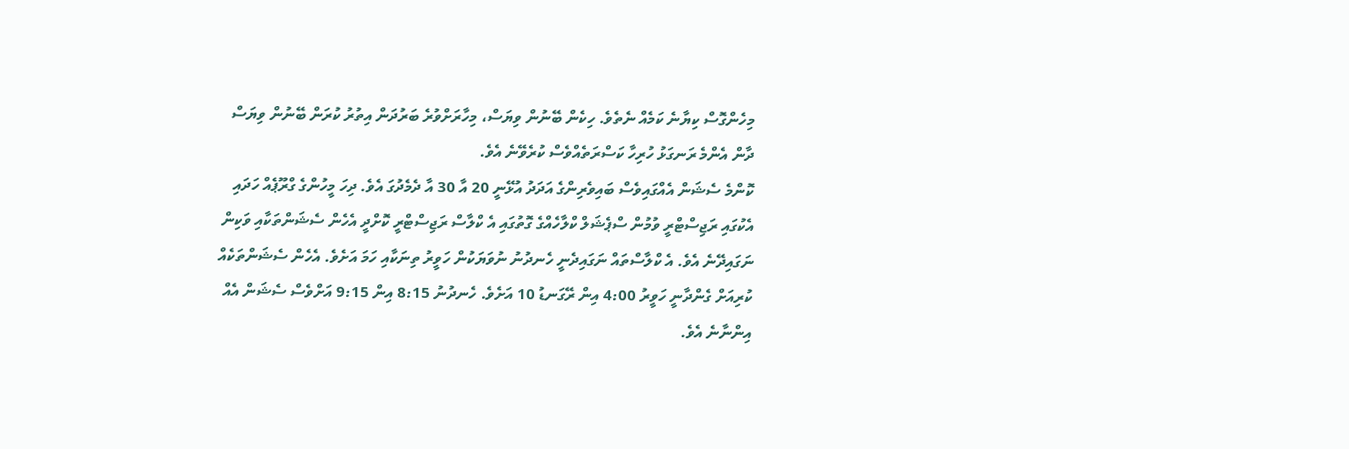މިހެންގޮސް ކިޔާނެ ކަމެއް ނެތެވެ. ހިކެން ބޭނުން ވިޔަސް، މިހާރަށްވުރެ ބަރުދަން އިތުރު ކުރަން ބޭނުން ވިޔަސް ދާން އެންމެ ރަނގަޅު ހުރިހާ ކަސްރަތެއްވެސް ކުރެވޭނެ އެވެ.
ކޮންމެ ސެޝަން އެއްގައިވެސް ބައިވެރިންގެ އަދަދު އުޅޭނީ 20 އާ 30 އާ ދެމެދުގަ އެވެ. ދިހަ މީހުންގެ ގްރޫޕެއް ހަދައި އެކުގައި ރަޖިސްޓްރީ ވުމުން ސްޕެޝަލް ކްލާހެއްގެ ގޮތުގައި އެ ކްލާސް ރަޖިސްޓްރީ ކޮށްދީ އެހެން ސެޝަންތަކާއި ވަކިން ނަގައިދޭނެ އެވެ. އެ ކްލާސްތައް ނަގައިދެނީ ހެނދުނު ނުވަޔަކުން ހަވީރު ތިނަކާއި ހަމަ އަށެވެ. އެހެން ސެޝަންތަކެއް ކުރިއަށް ގެންދާނީ ހަވީރު 4:00 އިން ރޭގަނޑު 10 އަށެވެ. ހެނދުނު 8:15 އިން 9:15 އަށްވެސް ސެޝަން އެއް އިންނާނެ އެވެ.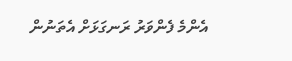އެންމެ ފެންވަރު ރަނގަޅަށް އެތަނުން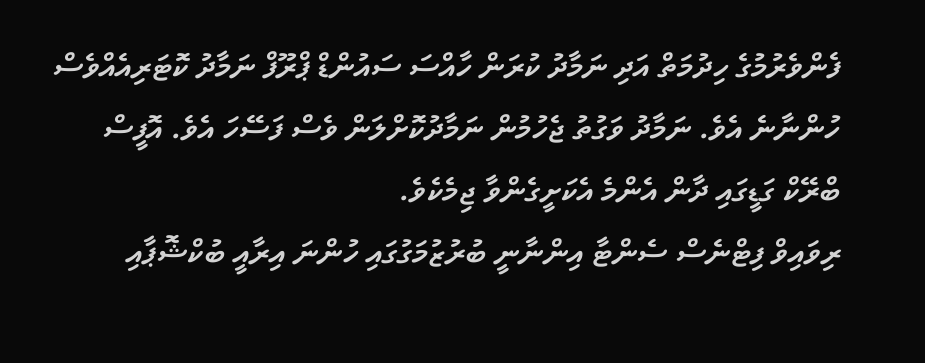ފެންވެރުމުގެ ހިދުމަތް އަދި ނަމާދު ކުރަން ހާއްސަ ސައުންޑް ޕްރޫފް ނަމާދު ކޮޓަރިއެއްވެސް ހުންނާނެ އެވެ. ނަމާދު ވަގުތު ޖެހުމުން ނަމާދުކޮށްލަން ވެސް ފަސޭހަ އެވެ. އޮފީސް ބްރޭކް ގަޑީގައި ދާން އެންމެ އެކަށީގެންވާ ޖިމެކެވެ.
ރިވައިވް ފިޓްނެސް ސެންޓާ އިންނާނީ ބުރުޒުމަގުގައި ހުންނަ އިރާއީ ބުކްޝޮޕާއި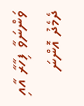ވަންނަވާ ފިހާރާ އާއި ދެމެދު އޮންނަ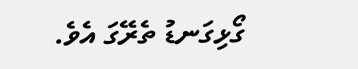ގޯޅިގަނޑު ތެރޭގަ އެވެ.